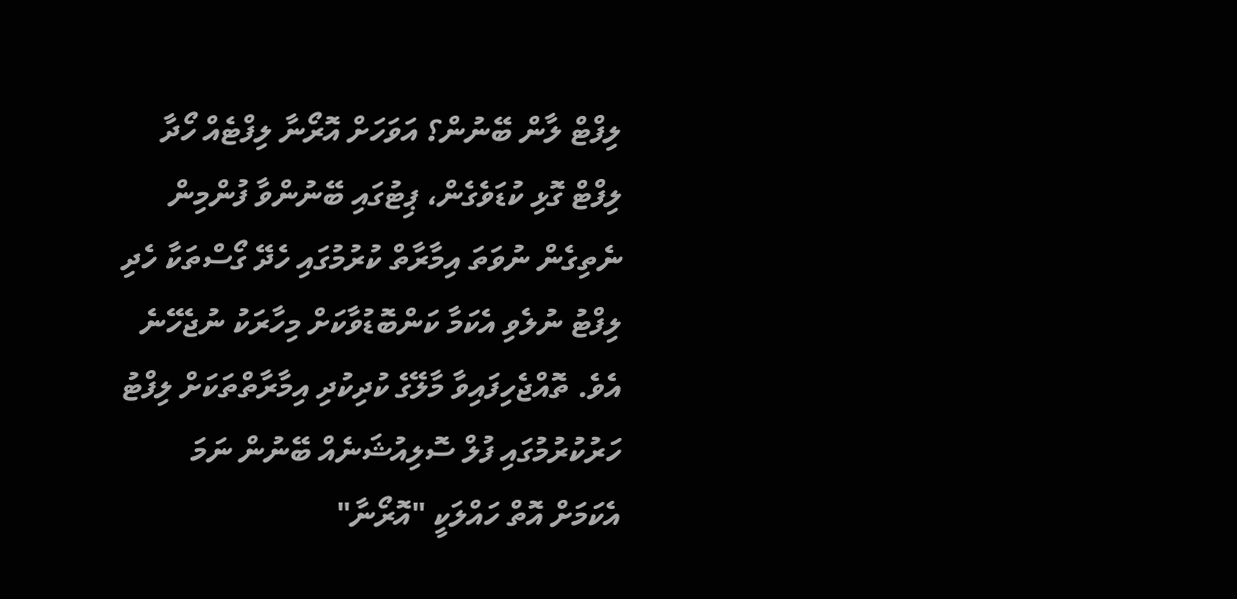ލިފްޓް ލާން ބޭނުން؟ އަވަހަށް އޮރޯނާ ލިފްޓެއް ހޯދާ
ލިފްޓް ގޮޅި ކުޑަވެގެން، ޕިޓުގައި ބޭނުންވާ ފުންމިން ނެތިގެން ނުވަތަ އިމާރާތް ކުރުމުގައި ހެދޭ ގޯސްތަކާ ހެދި ލިފްޓު ނުލެވި އެކަމާ ކަންބޮޑުވާކަށް މިހާރަކު ނުޖެހޭނެ އެވެ. ތޮއްޖެހިފައިވާ މާލޭގެ ކުދިކުދި އިމާރާތްތަކަށް ލިފްޓު ހަރުކުރުމުގައި ފުލް ސޮލިއުޝަނެއް ބޭނުން ނަމަ އެކަމަށް އޮތް ހައްލަކީ "އޮރޯނާ"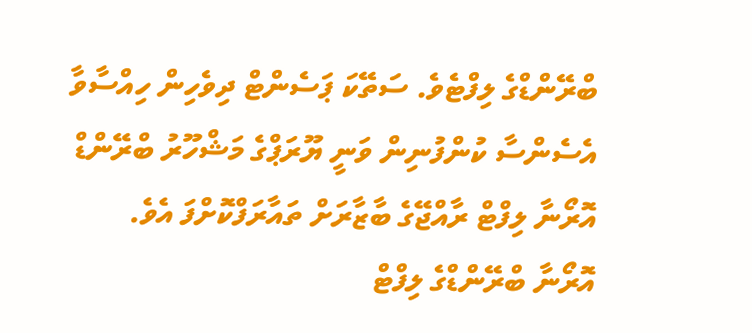ބްރޭންޑްގެ ލިފްޓެވެ. ސަތޭކަ ޕަސެންޓް ދިވެހިން ހިއްސާވާ އެސެންސާ ކުންފުނިން ވަނީ ޔޫރަޕްގެ މަޝްހޫރު ބްރޭންޑް އޮރޯނާ ލިފްޓް ރާއްޖޭގެ ބާޒާރަށް ތައާރަފްކޮށްފަ އެވެ.
އޮރޯނާ ބްރޭންޑްގެ ލިފްޓް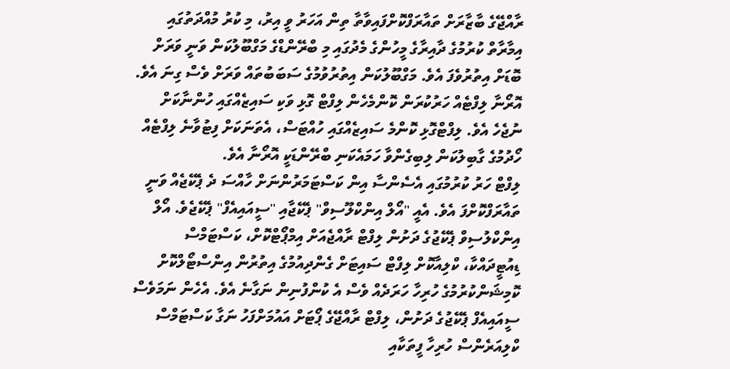ރާއްޖޭގެ ބާޒާރަށް ތައާރަފްކޮށްފައިވާތާ ތިން އަހަރު ވީ އިރު، މި ކުރު މުއްދަތުގައި އިމާރާތް ކުރުމުގެ ދާއިރާގެ މީހުންގެ މެދުގައި މި ބްރޭންޑްގެ މަގްބޫލުކަން ވަނީ ވަރަށް ބޮޑަށް އިތުރުވެފަ އެވެ. މަގްބޫލުކަން އިތުރުވުމުގެ ސަބަބުތައް ވަރަށް ވެސް ގިނަ އެވެ. އޮރޯނާ ލިފްޓެއް ހަރުކުރަން ކޮންމެހެން ލިފްޓް ގޮޅި ވަކި ސައިޒެއްގައި ހުންނާކަށް ނުޖެހެ އެވެ. ލިފްޓްގޮޅި ކޮންމެ ސައިޒެއްގައި ހުއްޓަސް، އެތަނަކަށް ފިޓުވާނެ ލިފްޓެއް ހޯދުމުގެ ގާބިލުކަން ލިބިގެންވާ ހަމައެކަނި ބްރޭންޑަކީ އޮރޯނާ އެވެ.
ލިފްޓް ހަރު ކުރުމުގައި އެސެންސާ އިން ކަސްޓަމަރުންނަށް ހާއްސަ ދެ ޕެކޭޖެއް ވަނީ ތައާރަފްކޮށްފަ އެވެ. އެއީ "އޯލް އިންކްލޫސިވް" ޕެކޭޖާއި "ސީއައިއެފް" ޕެކޭޖެވެ. އޯލް އިންކްލުސިވް ޕެކޭޖުގެ ދަށުން ލިފްޓް ރާއްޖެއަށް އިމްޕޯޓްކޮށް، ކަސްޓަމްސް ޑިއުޓީދައްކާ، ކްލިއާކޮށް ލިފްޓް ސައިޓަށް ގެންދިއުމުގެ އިތުރުން އިންސްޓޯލްކޮށް ކޮމިޝަންކުރުމުގެ ހުރިހާ ހަރަދެއް ވެސް އެ ކުންފުނިން ނަގާނެ އެވެ. އެހެން ނަމަވެސް ސީއައިއެފް ޕެކޭޖުގެ ދަށުން، ލިފްޓް ރާއްޖޭގެ ޕޯޓަށް އައުމަށްފަހު ނަގާ ކަސްޓަމްސް ކްލިއަރެންސް ހުރިހާ ފީތަކާއި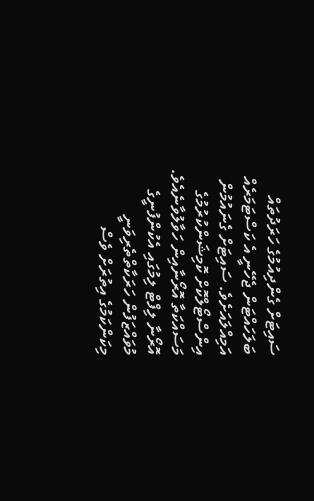ސައިޓަށް ގެންދިއުމުގެ ހަރަދުތައް ބަލަހައްޓަން ޖެހޭނީ އެ ކަސްޓަމަރެއް އަމިއްލައަށެވެ. ސައިޓަށް ގެނައުމުން އިންސްޓޯލްކޮށް ކޮމިޝަންކުރުމުގެ މަސައްކަތާ އޮރޯނާއިން ހަވާލުވާނެއެވެ.
އޮރޯނާ ލިފްޓް ލިމުގައި އެކުންފުނީގެ މުވައްޒަފުން ހަރަކާތްތެރިވަނީ
މިކަންކަމުގެ އިތުރަށް ވެސް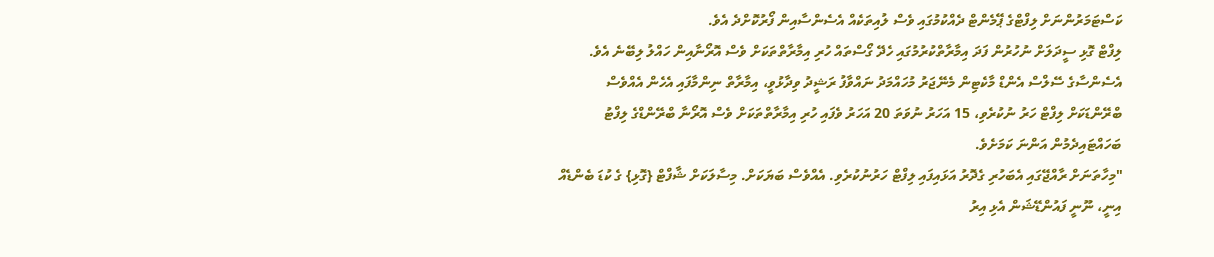ކަސްޓަމަރުންނަށް ލިފްޓްގެ ޕޭމެންޓް ދެއްކުމުގައި ވެސް ލުއިތަކެއް އެސެންސާއިން ފޯރުކޮށްދެ އެވެ.
ލިފްޓް ގޮޅި ސީދަލަށް ނުހުރުން ފަދަ އިމާރާތްކުރުމުގައި ހެދޭ ގޯސްތައް ހުރި އިމާރާތްތަކަށް ވެސް އޮރޯނާއިން ހައްލު ލިބޭނެ އެވެ. އެސެންސާގެ ސޭލްސް އެންޑް މާކެޓިން މެނޭޖަރު މުހައްމަދު ނައްވާފު ރަޝީދު ވިދާޅުވީ، އިމާރާތް ނިންމާފައި އެހެން އެއްވެސް ބްރޭންޑަކަށް ލިފްޓް ހަރު ނުކުރެވި، 15 އަހަރު ނުވަތަ 20 އަހަރު ވެފައި ހުރި އިމާރާތްތަކަށް ވެސް އޮރޯނާ ބްރޭންޑްގެ ލިފްޓު ބަހައްޓައިދެމުން އަންނަ ކަމަށެވެ.
"މިހާތަނަށް ރާއްޖޭގައި އެބަހުރި ގެދޮރު އަޅައިފައި ލިފްޓް ހަރުނުކުރެވި. އެއްވެސް ބަޔަކަށް. މިސާލަކަށް ޝާފްޓް {ގޮޅި} ގެ ކުޑަ ބެންޑެއް އިނީ، ނޫނީ ފައުންޑޭޝަން އެޅި އިރު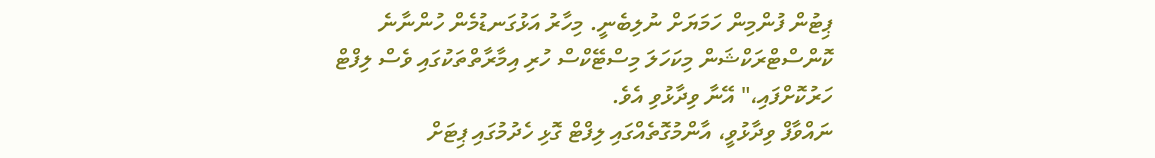ޕިޓުން ފުންމިން ހަމަޔަށް ނުލިބެނީ. މިހާރު އަޅުގަނޑުމެން ހުންނާނެ ކޮންސްޓްރަކްޝަން މިކަހަލަ މިސްޓޭކްސް ހުރި އިމާރާތްތަކުގައި ވެސް ލިފްޓް ހަރުކޮށްފައި،" އޭނާ ވިދާޅުވި އެވެ.
ނައްވާފް ވިދާޅުވީ، އާންމުގޮތެއްގައި ލިފްޓް ގޮޅި ހެދުމުގައި ޕިޓަށް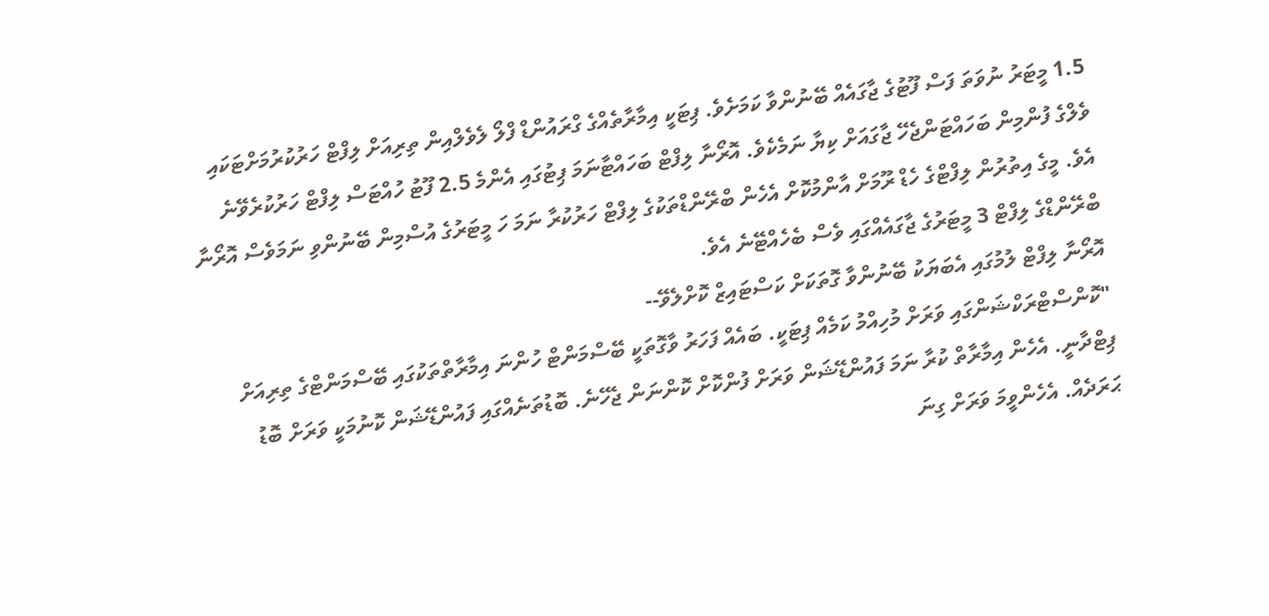1.5 މީޓަރު ނުވަތަ ފަސް ފޫޓުގެ ޖާގައެއް ބޭނުންވާ ކަމަށެވެ. ޕިޓަކީ އިމާރާތެއްގެ ގްރައުންޑް ފްލޯ ލެވެލްއިން ތިރިއަށް ލިފްޓް ހަރުކުރުމަށްޓަކައި ވެލްގެ ފުންމިން ބަހައްޓަންޖެހޭ ޖާގައަށް ކިޔާ ނަމެކެވެ. އޮރޯނާ ލިފްޓް ބަހައްޓާނަމަ ޕިޓުގައި އެންމެ 2.5 ފޫޓު ހުއްޓަސް ލިފްޓް ހަރުކުރެވޭނެ އެވެ. މީގެ އިތުރުން ލިފްޓްގެ ހެޑް ރޫމަށް އާންމުކޮށް އެހެން ބްރޭންޑްތަކުގެ ލިފްޓް ހަރުކުރާ ނަމަ ހަ މީޓަރުގެ އުސްމިން ބޭނުންވި ނަމަވެސް އޮރޯނާ ބްރޭންޑްގެ ލިފްޓް 3 މީޓަރުގެ ޖާގައެއްގައި ވެސް ބެހެއްޓޭނެ އެވެ.
އޮރޯނާ ލިފްޓް ލުމުގައި އެބަޔަކު ބޭނުންވާ ގޮތަކަށް ކަސްޓައިޒް ކޮށްލެވޭ--
"ކޮންސްޓްރަކްޝަންގައި ވަރަށް މުހިއްމު ކަމެއް ޕިޓަކީ. ބައެއް ފަހަރު ވާގޮތަކީ ބޭސްމަންޓް ހުންނަ އިމާރާތްތަކުގައި ބޭސްމަންޓްގެ ތިރިއަށް ޕިޓްދާނީ. އެހެން އިމާރާތް ކުރާ ނަމަ ފައުންޑޭޝަން ވަރަށް ފުންކޮށް ކޮންނަން ޖެހޭނެ. ބޮޑުތަނެއްގައި ފައުންޑޭޝަން ކޮނުމަކީ ވަރަށް ބޮޑު ޙަރަދެއް. އެހެންވީމަ ވަރަށް ގިނަ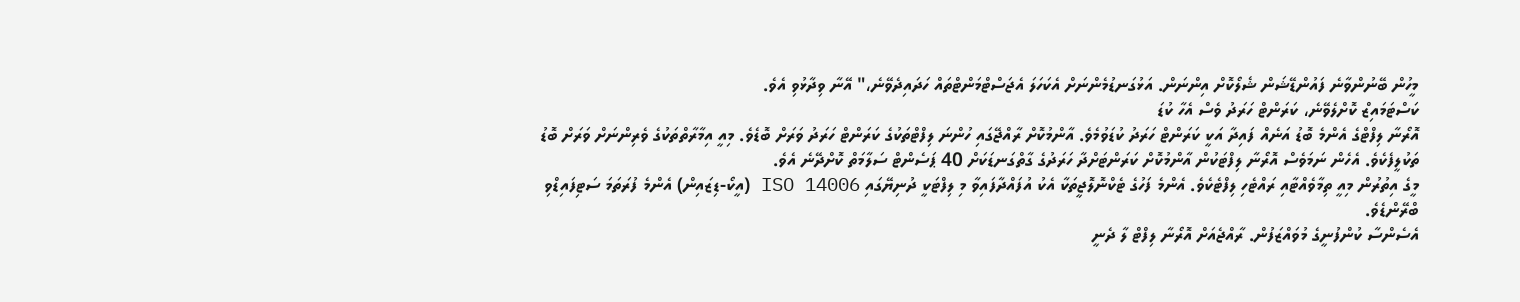މީހުން ބޭނުންވާނެ ފައުންޑޭޝަން ޝެލޯކޮށް އިންނަން. އަޅުގަނޑުމެންނަށް އެކަހަލަ އެޖަސްޓްމަންޓްތައް ހަދައިދެވޭނެ،" އޭނާ ވިދާޅުވި އެވެ.
ކަސްޓަމައިޒް ކޮށްލެވޭނެ، ކަރަންޓް ހަރަދު ވެސް އެހާ ކުޑަ
އޮރޯނާ ލިފްޓްގެ އެންމެ ބޮޑު އަނެއް ފައިދާ އަކީ ކަރަންޓް ހަރަދު ކުޑަވުމެވެ. އާންމުކޮށް ރާއްޖޭގައި ހުންނަ ލިފްޓްތަކުގެ ކަރަންޓް ހަރަދު ވަރަށް ބޮޑެވެ. މިއީ އިމާރާތްތަކުގެ ވެރިންނަށް ވަރަށް ބޮޑު ތަކުލީފެކެވެ. އެހެން ނަމަވެސް އޮރޯނާ ލިފްޓަކުން އާންމުކޮށް ކަރަންޓަށްދާ ހަރަދުގެ ގާތްގަނޑަކަށް 40 ޕަސެންޓް ސަލާމަތް ކޮށްދޭނެ އެވެ.
މީގެ އިތުރުން މިއީ ތިމާވެއްޓާއި ރައްޓެހި ލިފްޓެކެވެ. އެންމެ ފަހުގެ ޓެކްނޮލޮޖީތަކާ އެކު އުފައްދާފައިވާ މި ލިފްޓަކީ ދުނިޔޭގައި ISO 14006 (އީކޯ-ޑިޒައިން) އެންމެ ފުރަތަމަ ސަޓިފައިޑްވި ބްރޭންޑެވެ.
އެސެންސާ ކުންފުނީގެ މުވައްޒަފުން. ރާއްޖެއަށް އޮރޯނާ ލިފްޓް ލާ ދެނީ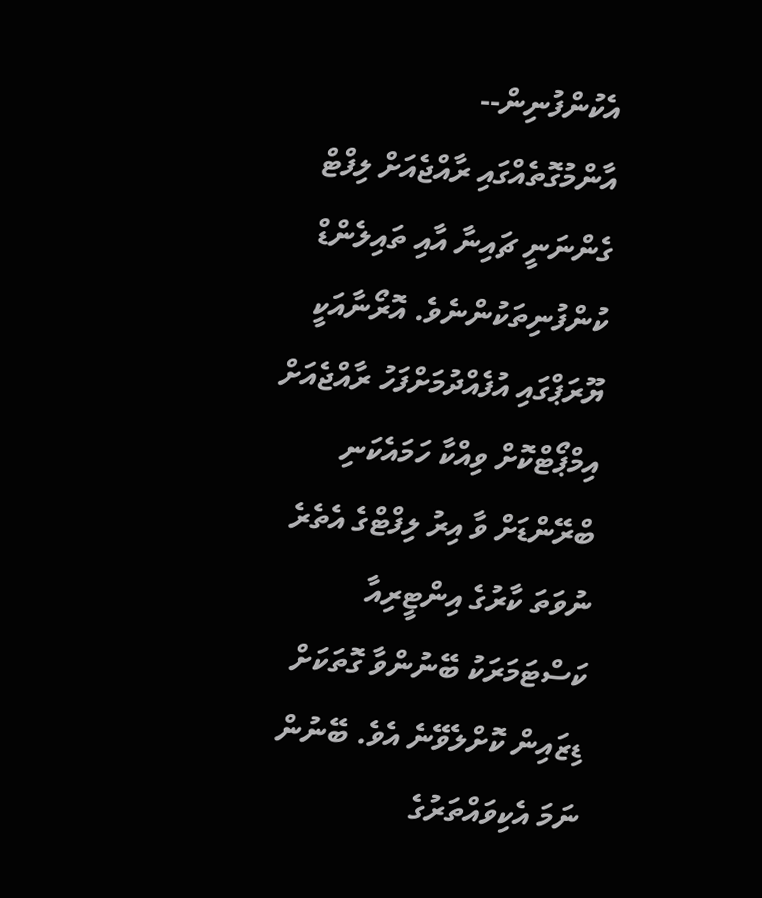އެކުންފުނިން--
އާންމުގޮތެއްގައި ރާއްޖެއަށް ލިފްޓް ގެންނަނީ ޗައިނާ އާއި ތައިލެންޑް ކުންފުނިތަކުންނެވެ. އޮރޯނާއަކީ ޔޫރަޕްގައި އުފެއްދުމަށްފަހު ރާއްޖެއަށް އިމްޕޯޓްކޮށް ވިއްކާ ހަމައެކަނި ބްރޭންޑަށް ވާ އިރު ލިފްޓްގެ އެތެރެ ނުވަތަ ކާރުގެ އިންޓީރިއާ ކަސްޓަމަރަކު ބޭނުންވާ ގޮތަކަށް ޑިޒައިން ކޮށްލެވޭނެ އެވެ. ބޭނުން ނަމަ އެކިވައްތަރުގެ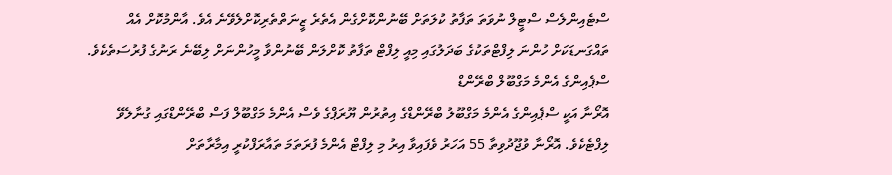ސްޓެއިންލެސް ސްޓީލް ނުވަތަ ތަފާތު ކުލަތަށް ބޭނުންކޮށްގެން އެތެރެ ޒީނަތްތެރިކޮށްލެވޭނެ އެވެ. އާންމުކޮށް އެއް ތައްގަނޑަކަށް ހުންނަ ލިފްޓްތަކުގެ ބަދަލުގައި މިއީ ލިފްޓް ތަފާތު ކޮށްލަން ބޭނުންވާ މީހުންނަށް ލިބޭނެ ރަނުގެ ފުރުސަތެކެވެ.
ސްޕެއިންގެ އެންމެ މަގްބޫލް ބްރޭންޑް
އޮރޯނާ އަކީ ސްޕެއިންގެ އެންމެ މަގްބޫލު ބްރޭންޑްގެ އިތުރުން ޔޫރަޕްގެ ވެސް އެންމެ މަގްބޫލް ފަސް ބްރޭންޑްގައި ގުނާލެވޭ ލިފްޓެކެވެ. އޮރޯނާ ވުޖޫދުވިތާ 55 އަހަރު ވެފައިވާ އިރު މި ލިފްޓް އެންމެ ފުރަތަމަ ތައާރަފްކުރީ އިމާރާތަށް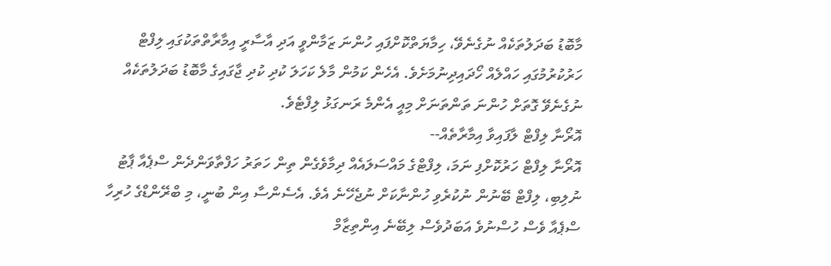މާބޮޑު ބަދަލުތަކެއް ނުގެނެވޭ، ހިމާޔަތްކޮށްފައި ހުންނަ ޒަމާންވީ އަދި އާސާރީ އިމާރާތްތަކުގައި ލިފްޓް ހަރުކުރުމުގައި ހައްލެއް ހޯދައިދިނުމަށެވެ. އެހެން ކަމުން މާލެ ކަހަލަ ކުދި ކުދި ޖާގައިގެ މާބޮޑު ބަދަލުތަކެއް ނުގެނެވޭ ގޮތަށް ހުންނަ ތަންތަނަށް މިއީ އެންމެ ރަނގަޅު ލިފްޓެވެ.
އޮރޯނާ ލިފްޓް ލާފައިވާ އިމާރާތެއް--
އޮރޯނާ ލިފްޓް ހަރުކޮށްފި ނަމަ، ލިފްޓްގެ މައްސަލައެއް ދިމާވެގެން ތިން ހަތަރު ހަފްތާވަންދެން ސްޕެއާ ޕާޓު ނުލިބި، ލިފްޓް ބޭނުން ނުކުރެވި ހުންނާކަށް ނުޖެހޭނެ އެވެ. އެސެންސާ އިން ބުނީ، މި ބްރޭންޑްގެ ހުރިހާ ސްޕެއާ ވެސް ހުސްނުވެ އަބަދުވެސް ލިބޭނެ އިންތިޒާމް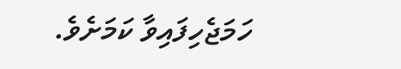ހަމަޖެހިފައިވާ ކަމަށެވެ.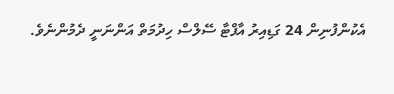އެކުންފުނިން 24 ގަޑިއިރު އާފްޓާ ސޭލްސް ހިދުމަތް އަންނަނީ ދެމުންނެވެ.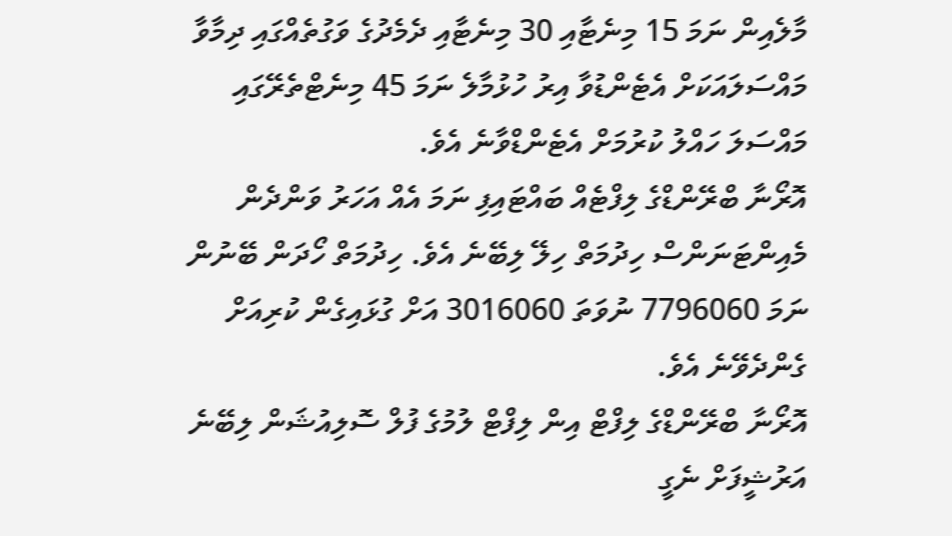މާލެއިން ނަމަ 15 މިނެޓާއި 30 މިނެޓާއި ދެމެދުގެ ވަގުތެއްގައި ދިމާވާ މައްސަލައަކަށް އެޓެންޑުވާ އިރު ހުޅުމާލެ ނަމަ 45 މިނެޓްތެރޭގައި މައްސަލަ ހައްލު ކުރުމަށް އެޓެންޑްވާނެ އެވެ.
އޮރޯނާ ބްރޭންޑްގެ ލިފްޓެއް ބައްޓައިފި ނަމަ އެއް އަހަރު ވަންދެން މެއިންޓަނަންސް ހިދުމަތް ހިލޭ ލިބޭނެ އެވެ. ހިދުމަތް ހޯދަން ބޭނުން ނަމަ 7796060 ނުވަތަ 3016060 އަށް ގުޅައިގެން ކުރިއަށް ގެންދެވޭނެ އެވެ.
އޮރޯނާ ބްރޭންޑްގެ ލިފްޓް އިން ލިފްޓް ލުމުގެ ފުލް ސޮލިއުޝަން ލިބޭނެ
އަރުޝީފަށް ނެގީ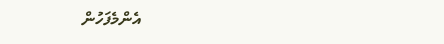އެންމެފަހުން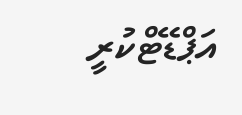އަޕްޑޭޓްކުރީ